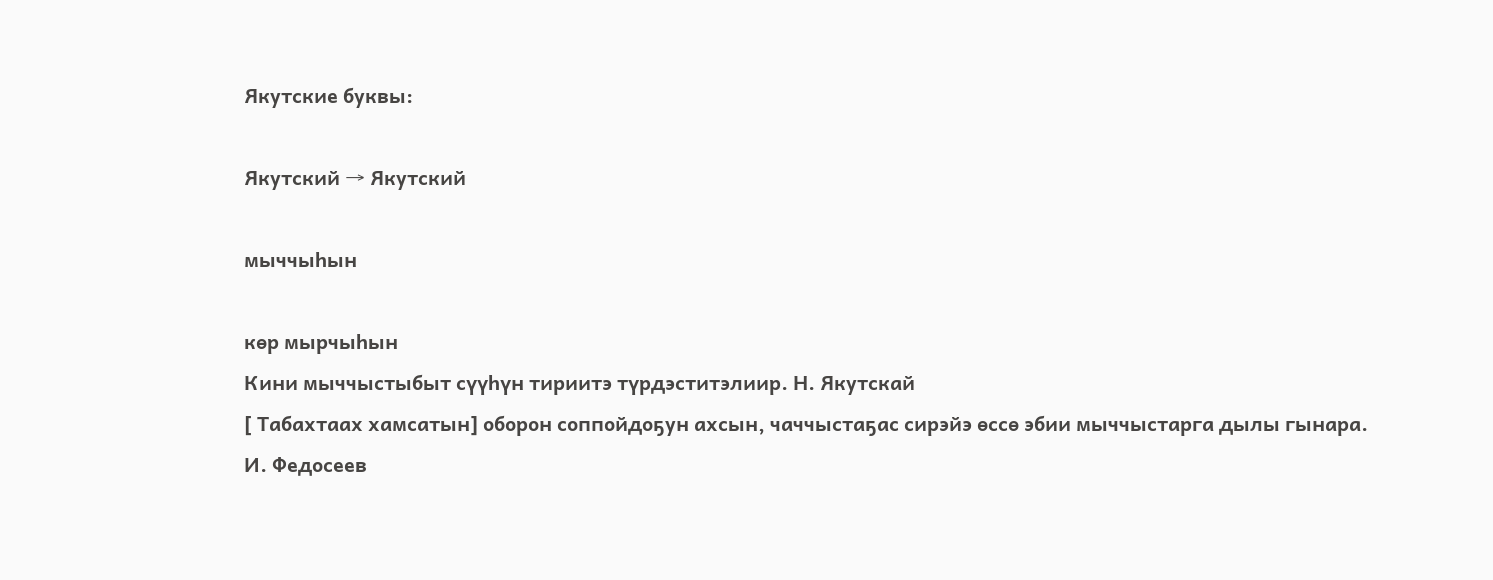Якутские буквы:

Якутский → Якутский

мыччыһын

көр мырчыһын
Кини мыччыстыбыт сүүһүн тириитэ түрдэститэлиир. Н. Якутскай
[ Табахтаах хамсатын] оборон соппойдоҕун ахсын, чаччыстаҕас сирэйэ өссө эбии мыччыстарга дылы гынара. И. Федосеев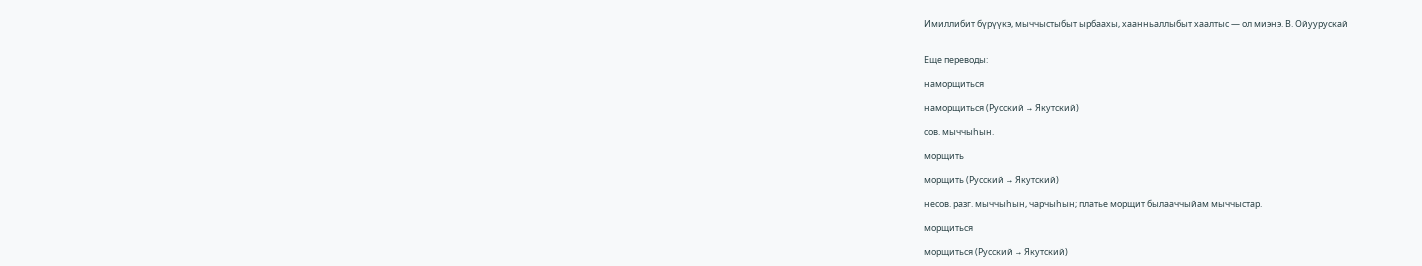Имиллибит бүрүүкэ, мыччыстыбыт ырбаахы, хаанньаллыбыт хаалтыс — ол миэнэ. В. Ойуурускай


Еще переводы:

наморщиться

наморщиться (Русский → Якутский)

сов. мыччыһын.

морщить

морщить (Русский → Якутский)

несов. разг. мыччыһын, чарчыһын; платье морщит былааччыйам мыччыстар.

морщиться

морщиться (Русский → Якутский)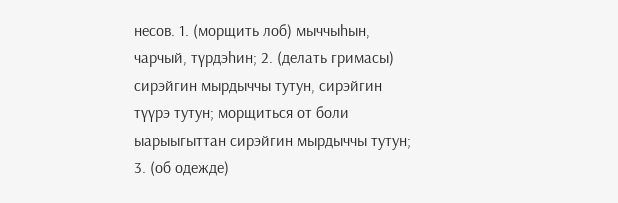несов. 1. (морщить лоб) мыччыһын, чарчый, түрдэһин; 2. (делать гримасы) сирэйгин мырдыччы тутун, сирэйгин түүрэ тутун; морщиться от боли ыарыыгыттан сирэйгин мырдыччы тутун; 3. (об одежде)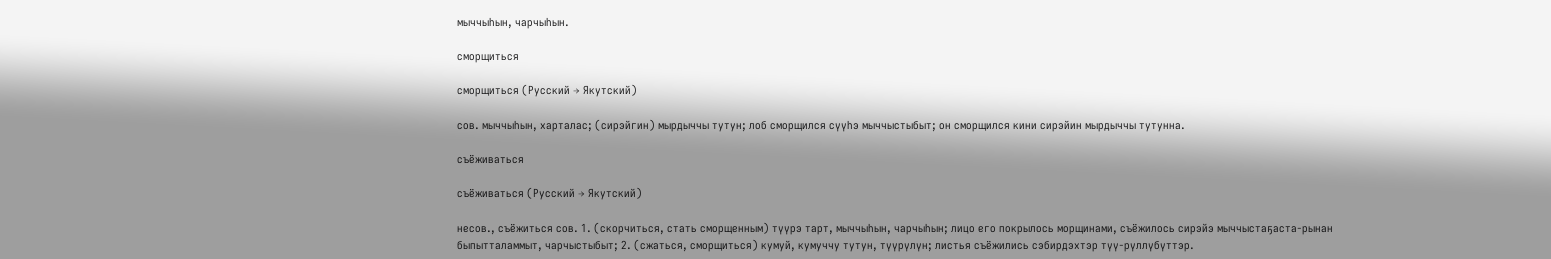мыччыһын, чарчыһын.

сморщиться

сморщиться (Русский → Якутский)

сов. мыччыһын, харталас; (сирэйгин) мырдыччы тутун; лоб сморщился сүүһэ мыччыстыбыт; он сморщился кини сирэйин мырдыччы тутунна.

съёживаться

съёживаться (Русский → Якутский)

несов., съёжиться сов. 1. (скорчиться, стать сморщенным) түүрэ тарт, мыччыһын, чарчыһын; лицо его покрылось морщинами, съёжилось сирэйэ мыччыстаҕаста-рынан быпытталаммыт, чарчыстыбыт; 2. (сжаться, сморщиться) кумуй, кумуччу тутун, түүрүлүн; листья съёжились сэбирдэхтэр түү-рүллүбүттэр.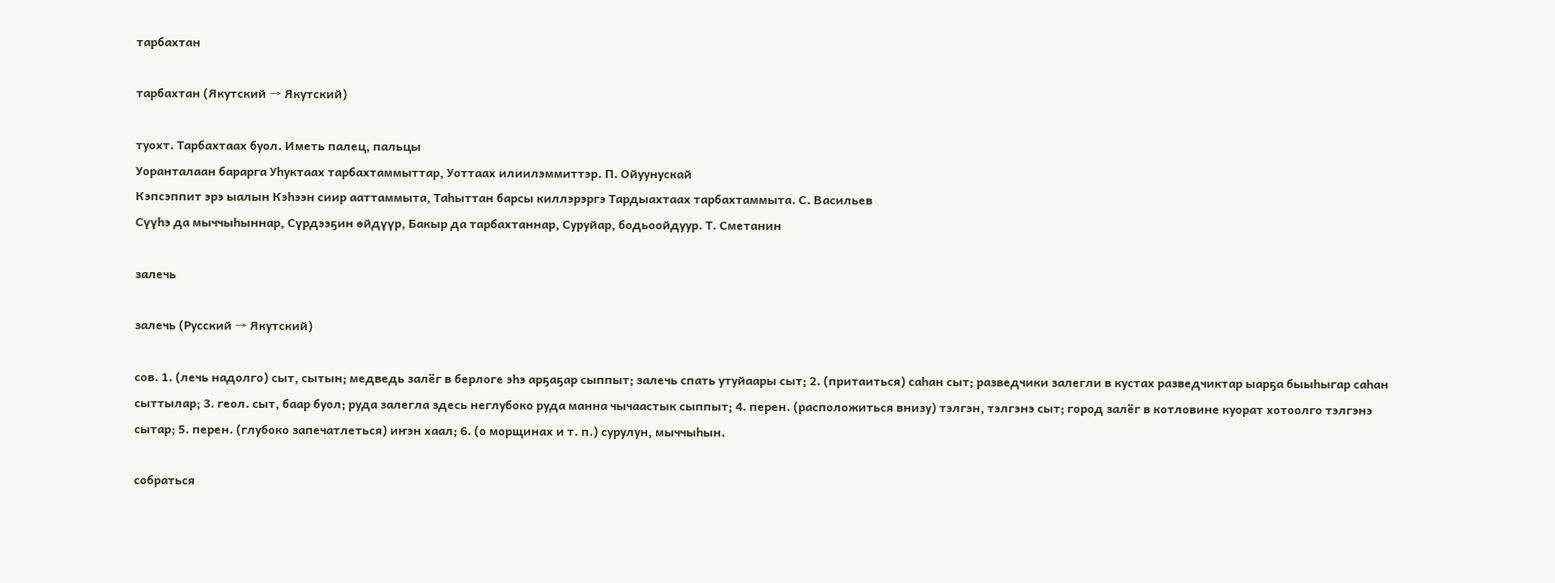тарбахтан

тарбахтан (Якутский → Якутский)

туохт. Тарбахтаах буол. Иметь палец, пальцы
Уоранталаан барарга Уһуктаах тарбахтаммыттар, Уоттаах илиилэммиттэр. П. Ойуунускай
Кэпсэппит эрэ ыалын Кэһээн сиир ааттаммыта, Таһыттан барсы киллэрэргэ Тардыахтаах тарбахтаммыта. С. Васильев
Сүүһэ да мыччыһыннар, Сүрдээҕин өйдүүр, Бакыр да тарбахтаннар, Суруйар, бодьоойдуур. Т. Сметанин

залечь

залечь (Русский → Якутский)

сов. 1. (лечь надолго) сыт, сытын; медведь залёг в берлоге эһэ арҕаҕар сыппыт; залечь спать утуйаары сыт; 2. (притаиться) саһан сыт; разведчики залегли в кустах разведчиктар ыарҕа быыһыгар саһан сыттылар; 3. геол. сыт, баар буол; руда залегла здесь неглубоко руда манна чычаастык сыппыт; 4. перен. (расположиться внизу) тэлгэн, тэлгэнэ сыт; город залёг в котловине куорат хотоолго тэлгэнэ сытар; 5. перен. (глубоко запечатлеться) иҥэн хаал; 6. (о морщинах и т. п.) сурулун, мыччыһын.

собраться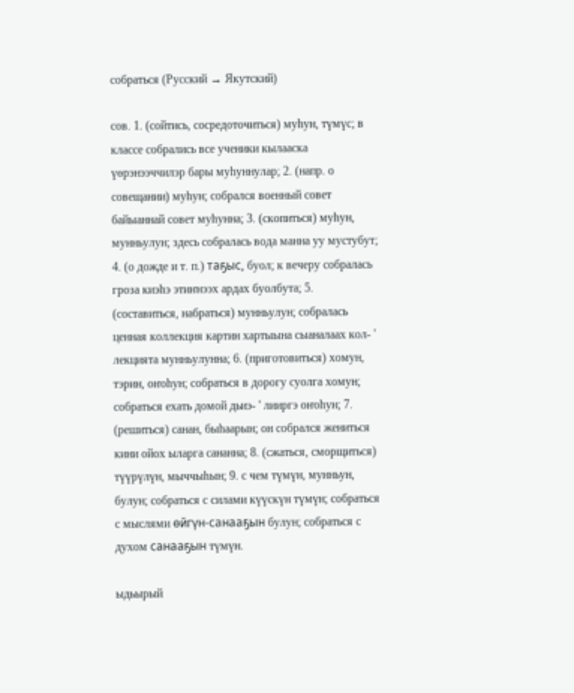собраться (Русский → Якутский)

сов. 1. (сойтись, сосредоточиться) муһун, түмүс; в классе собрались все ученики кылааска үөрэнээччилэр бары муһуннулар; 2. (напр. о совещании) муһун; собрался военный совет байыаннай совет муһунна; 3. (скопиться) муһун, мунньулун; здесь собралась вода манна уу мустубут; 4. (о дожде и т. п.) таҕыс, буол; к вечеру собралась гроза киэһэ этиҥнээх ардах буолбута; 5. (составиться, набраться) мунньулун; собралась ценная коллекция картин хартыына сыаналаах кол- ' лекцията мунньулунна; 6. (приготовиться) хомун, тэрин, оҥоһун; собраться в дорогу суолга хомун; собраться ехать домой дьиэ- ' лииргэ оҥоһун; 7. (решиться) санан, быһаарын; он собрался жениться кини ойох ыларга сананна; 8. (сжаться, сморщиться) түүрүлүн, мыччыһын; 9. с чем түмүн, мунньун, булун; собраться с силами күүскүн түмүн; собраться с мыслями өйгүн-санааҕын булун; собраться с духом санааҕын түмүн.

ыдьырый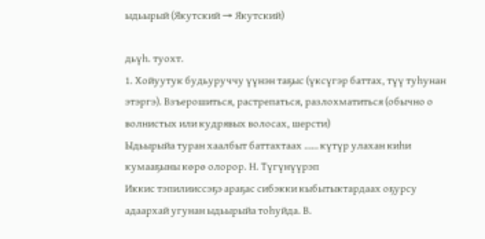ыдьырый (Якутский → Якутский)

дьүһ. туохт.
1. Хойуутук будьуруччу үүнэн таҕыс (үксүгэр баттах, түү туһунан этэргэ). Взъерошиться, растрепаться, разлохматиться (обычно о волнистых или кудрявых волосах, шерсти)
Ыдьырыйа туран хаалбыт баттахтаах …… күтүр улахан киһи кумааҕыны көрө олорор. Н. Түгүнүүрэп
Иккис тэпилииссэҕэ араҕас сибэкки кыбытыктардаах оҕурсу адаархай угунан ыдьырыйа тоһуйда. В.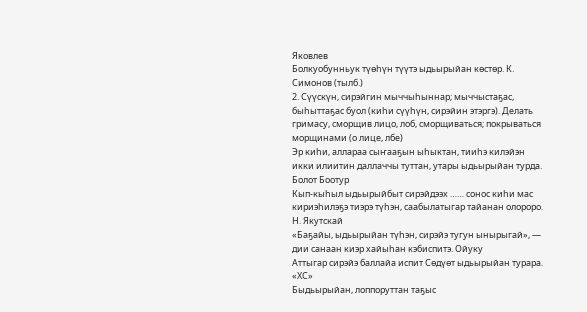Яковлев
Болкуобунньук түөһүн түүтэ ыдьырыйан көстөр. К. Симонов (тылб.)
2. Сүүскүн, сирэйгин мыччыһыннар; мыччыстаҕас, быһыттаҕас буол (киһи сүүһүн, сирэйин этэргэ). Делать гримасу, сморщив лицо, лоб, сморщиваться; покрываться морщинами (о лице, лбе)
Эр киһи, аллараа сыҥааҕын ыһыктан, тииһэ килэйэн икки илиитин даллаччы туттан, утары ыдьырыйан турда. Болот Боотур
Кып-кыһыл ыдьырыйбыт сирэйдээх …… сонос киһи мас кириэһилэҕэ тиэрэ түһэн, саабылатыгар тайанан олороро. Н. Якутскай
«Баҕайы, ыдьырыйан түһэн, сирэйэ тугун ынырыгай», — дии санаан киэр хайыһан кэбиспитэ. Ойуку
Аттыгар сирэйэ баллайа испит Сөдүөт ыдьырыйан турара. «ХС»
Быдьырыйан, лоппоруттан таҕыс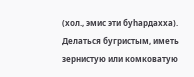(хол., эмис эти буһардахха). Делаться бугристым, иметь зернистую или комковатую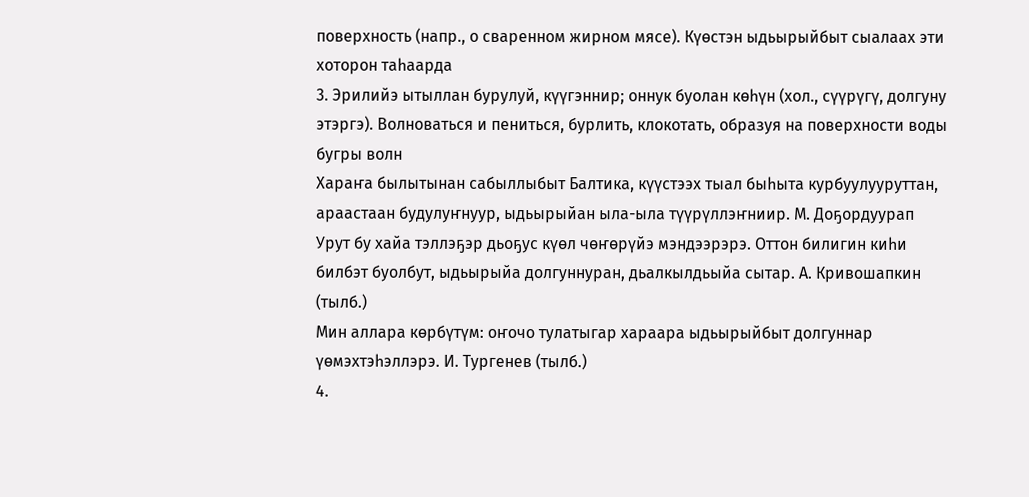поверхность (напр., о сваренном жирном мясе). Күөстэн ыдьырыйбыт сыалаах эти хоторон таһаарда
3. Эрилийэ ытыллан бурулуй, күүгэннир; оннук буолан көһүн (хол., сүүрүгү, долгуну этэргэ). Волноваться и пениться, бурлить, клокотать, образуя на поверхности воды бугры волн
Хараҥа былытынан сабыллыбыт Балтика, күүстээх тыал быһыта курбуулууруттан, араастаан будулуҥнуур, ыдьырыйан ыла-ыла түүрүллэҥниир. М. Доҕордуурап
Урут бу хайа тэллэҕэр дьоҕус күөл чөҥөрүйэ мэндээрэрэ. Оттон билигин киһи билбэт буолбут, ыдьырыйа долгуннуран, дьалкылдьыйа сытар. А. Кривошапкин (тылб.)
Мин аллара көрбүтүм: оҥочо тулатыгар хараара ыдьырыйбыт долгуннар үөмэхтэһэллэрэ. И. Тургенев (тылб.)
4.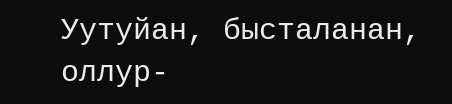Уутуйан, бысталанан, оллур-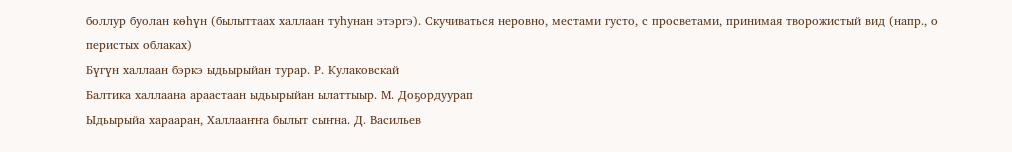боллур буолан көһүн (былыттаах халлаан туһунан этэргэ). Скучиваться неровно, местами густо, с просветами, принимая творожистый вид (напр., о перистых облаках)
Бүгүн халлаан бэркэ ыдьырыйан турар. Р. Кулаковскай
Балтика халлаана араастаан ыдьырыйан ылаттыыр. М. Доҕордуурап
Ыдьырыйа харааран, Халлааҥҥа былыт сыҥна. Д. Васильев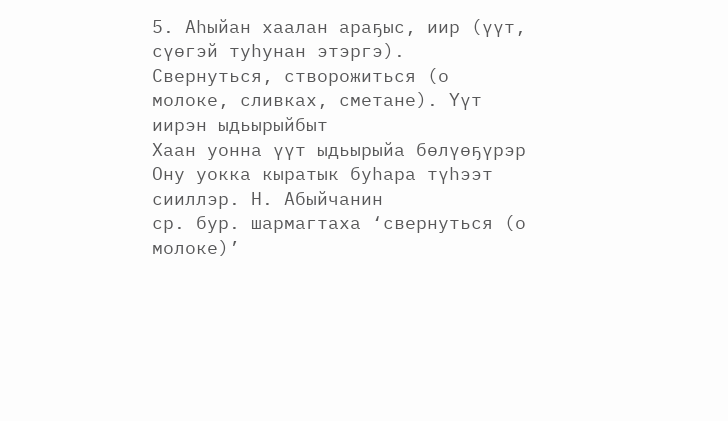5. Аһыйан хаалан араҕыс, иир (үүт, сүөгэй туһунан этэргэ). Свернуться, створожиться (о молоке, сливках, сметане). Үүт иирэн ыдьырыйбыт
Хаан уонна үүт ыдьырыйа бөлүөҕүрэр
Ону уокка кыратык буһара түһээт сииллэр. Н. Абыйчанин
ср. бур. шармагтаха ‘свернуться (о молоке)’